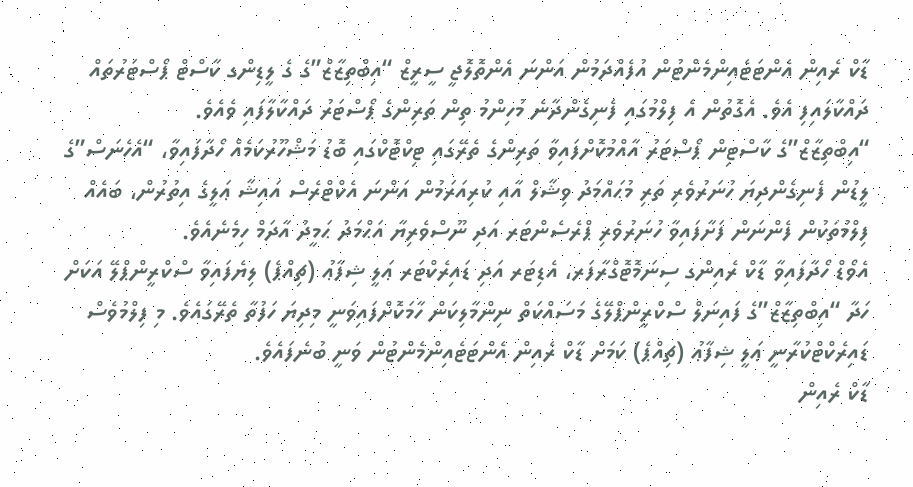ޑާކް ރެއިން އެންޓަޓެއިންމެންޓުން އުފެއްދަމުން އަންނަ އެންތޮލޮޖީ ސީރީޒް “އިބްތިޒާޒް”ގެ ގެ ލީޑިންގ ކާސްޓް ޕޯސްޓަރުތައް ދައްކާލައިފި އެވެ. އެގޮތުން އެ ފިލްމުގައި ފެނިގެންދާނެ މުހިންމު ތިން ތަރިންގެ ޕޯސްޓަރު ދައްކާލާފައި ވެއެވެ.
“އިބްތިޒާޒް”ގެ ކާސްޓިން ޕޯސްޓަރު އާއްމުކޮށްފައިވާ ތަރިންގެ ތެރޭގައި ޓިކްޓޮކްގައި ބޮޑު މަޝްހޫރުކަމެއް ހޯދާފައިވާ، “އެހެނަސް”ގެ ލީޑުން ފެނިގެންދިޔަ ހުނަރުވެރި ތަރި މުޙައްމަދު ވިޝާލް އާއި ކުރިއަރަމުން އަންނަ އެކްޓްރެސް އައިޝާ ޢަލީގެ އިތުރުން، ބައެއް ފިލްމުތަކުން ފެންނަން ފަށާފައިވާ ހުނަރުވެރި ޕްރެސެންޓަރ އަދި ނޫސްވެރިޔާ އަޙްމަދު ޙަމީދު އާދަމް ހިމެނެއެވެ.
އެވޯޑް ހޯދާފައިވާ ޑާކް ރެއިންގ ސިނަމޮޓޮގްރާފަރ، އެޑިޓަރ އަދި ޑައިރެކްޓަރ ޢަލީ ޝިފާޢު (ޗިއްޕެ) ލިޔެފައިވާ ސްކްރީންޕްލޭ އަކަށް ހަދާ “އިބްތިޒާޒް”ގެ ފައިނަލް ސްކްރީންޕްލޭގެ މަސައްކަތް ނިންމާލިކަން ހާމަކޮށްފައިވަނީ މިދިޔަ ހަފުތާ ތެރޭގައެވެ. މި ފިލްމުވެސް ޑައިރެކްޓްކުރާނީ ޢަލީ ޝިފާޢު (ޗިއްޕެ) ކަމަށް ޑާކް ރެއިން އެންޓަޓެއިންމެންޓުން ވަނީ ބުނެފައެވެ.
ޑާކް ރެއިން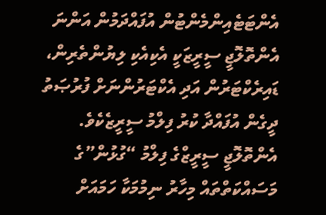އެންޓަޓެއިންމެންޓުން އުފައްދަމުން އަންނަ އެންތޮލޮޖީ ސީރީޒަކީ އެކިއެކި ލިޔުންތެރިން، ޑައިރެކްޓަރުން އަދި އެކްޓަރުންނަށް ފުރުޞަތު ދީގެން އުފައްދާ ކުރު ފިލްމު ސީރީޒެކެވެ.
އެންތޮލޮޖީ ސީރީޒްގެ ފިލްމު “ގުޅުން”ގެ މަސައްކަތްތައް މިހާރު ނިމުމަކާ ހަމައަށް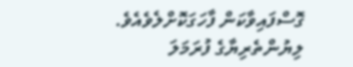ގޮސްފައިވާކަން ފާހަގަކޮށްލެވެއެވެ.
ލިޔުންތެރިޔާގެ ފުރަމަލަ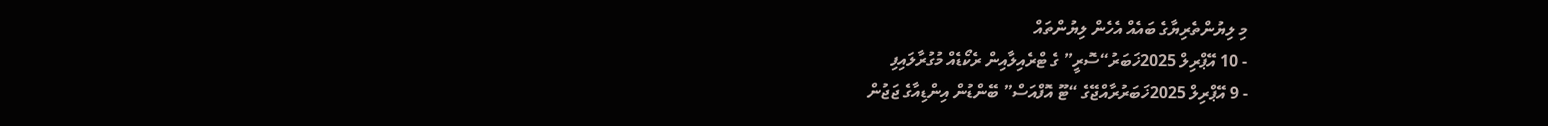މި ލިޔުންތެރިޔާގެ ބައެއް އެހެން ލިޔުންތައް
- 10 އޭޕްރިލް 2025ޚަބަރު“ސޮރީ” ގެ ޓްރެއިލާއިން ރެކޯޑެއް މުގުރާލައިފި
- 9 އޭޕްރިލް 2025ޚަބަރުރާއްޖޭގެ “ޓޫ އޮފްއަސް” ބޭންޑުން އިންޑިއާގެ ޖަޖުން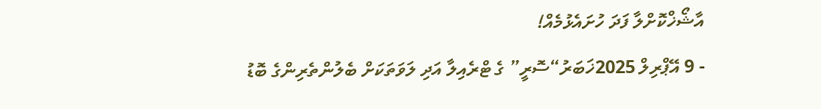އާޝޯޚްކޮށްލާ ފަދަ ހުށައެޅުމެއް!
- 9 އޭޕްރިލް 2025ޚަބަރު“ސޮރީ” ގެ ޓްރެއިލާ އަދި ލަވަތަކަށް ބެލުންތެރިންގެ ބޮޑު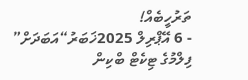ތަރުހީބެއް!
- 6 އޭޕްރިލް 2025ޚަބަރު“އަބަދަށް” ފިލްމުގެ ޓިކެޓް ބްކިން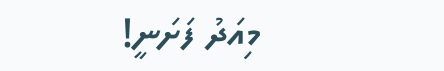މިއަދު ފަށަނީ!